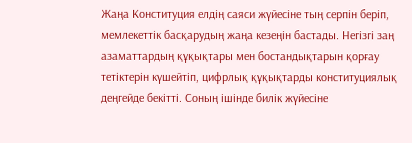Жаңа Конституция елдің саяси жүйесіне тың серпін беріп, мемлекеттік басқарудың жаңа кезеңін бастады. Негізгі заң азаматтардың құқықтары мен бостандықтарын қорғау тетіктерін күшейтіп, цифрлық құқықтарды конституциялық деңгейде бекітті. Соның ішінде билік жүйесіне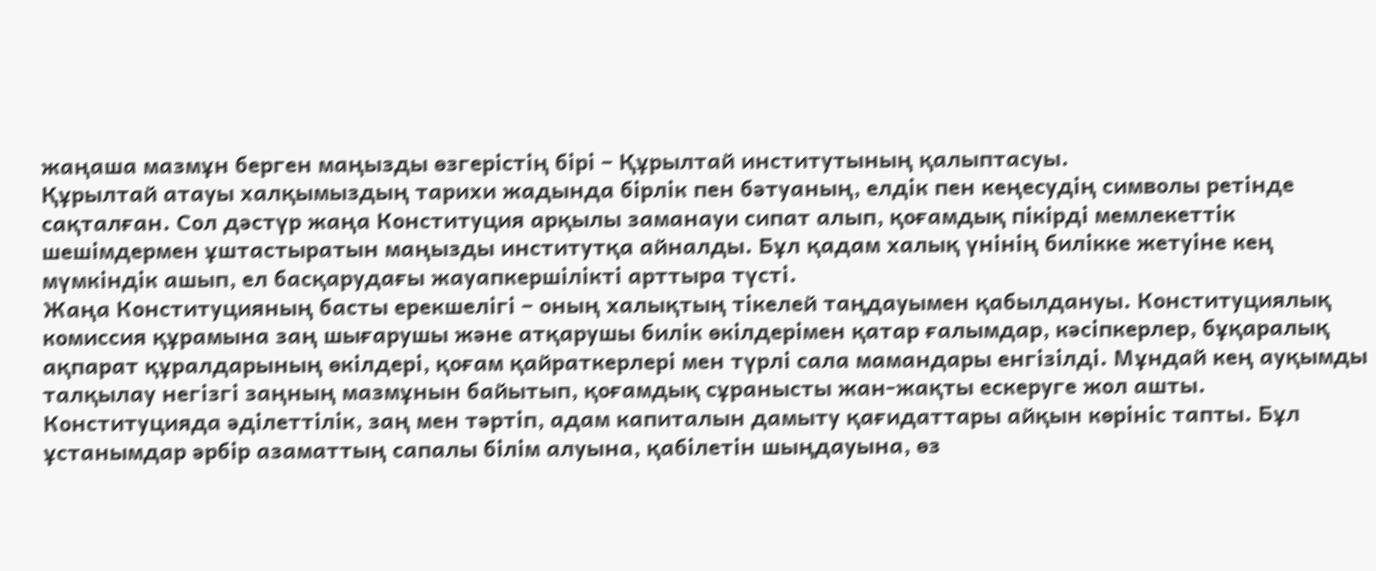жаңаша мазмұн берген маңызды өзгерістің бірі – Құрылтай институтының қалыптасуы.
Құрылтай атауы халқымыздың тарихи жадында бірлік пен бәтуаның, елдік пен кеңесудің символы ретінде сақталған. Сол дәстүр жаңа Конституция арқылы заманауи сипат алып, қоғамдық пікірді мемлекеттік шешімдермен ұштастыратын маңызды институтқа айналды. Бұл қадам халық үнінің билікке жетуіне кең мүмкіндік ашып, ел басқарудағы жауапкершілікті арттыра түсті.
Жаңа Конституцияның басты ерекшелігі – оның халықтың тікелей таңдауымен қабылдануы. Конституциялық комиссия құрамына заң шығарушы және атқарушы билік өкілдерімен қатар ғалымдар, кәсіпкерлер, бұқаралық ақпарат құралдарының өкілдері, қоғам қайраткерлері мен түрлі сала мамандары енгізілді. Мұндай кең ауқымды талқылау негізгі заңның мазмұнын байытып, қоғамдық сұранысты жан-жақты ескеруге жол ашты.
Конституцияда әділеттілік, заң мен тәртіп, адам капиталын дамыту қағидаттары айқын көрініс тапты. Бұл ұстанымдар әрбір азаматтың сапалы білім алуына, қабілетін шыңдауына, өз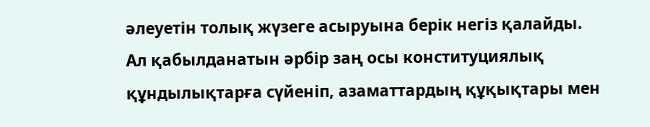әлеуетін толық жүзеге асыруына берік негіз қалайды. Ал қабылданатын әрбір заң осы конституциялық құндылықтарға сүйеніп, азаматтардың құқықтары мен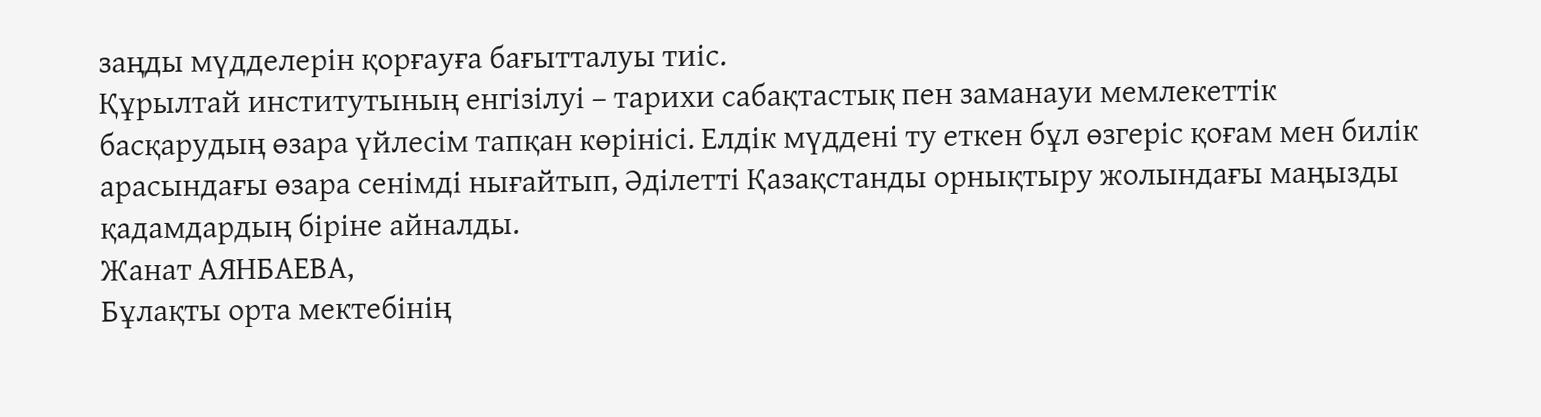заңды мүдделерін қорғауға бағытталуы тиіс.
Құрылтай институтының енгізілуі – тарихи сабақтастық пен заманауи мемлекеттік басқарудың өзара үйлесім тапқан көрінісі. Елдік мүддені ту еткен бұл өзгеріс қоғам мен билік арасындағы өзара сенімді нығайтып, Әділетті Қазақстанды орнықтыру жолындағы маңызды қадамдардың біріне айналды.
Жанат АЯНБАЕВА,
Бұлақты орта мектебінің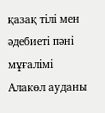қазақ тілі мен әдебиеті пәні мұғалімі
Алакөл ауданы